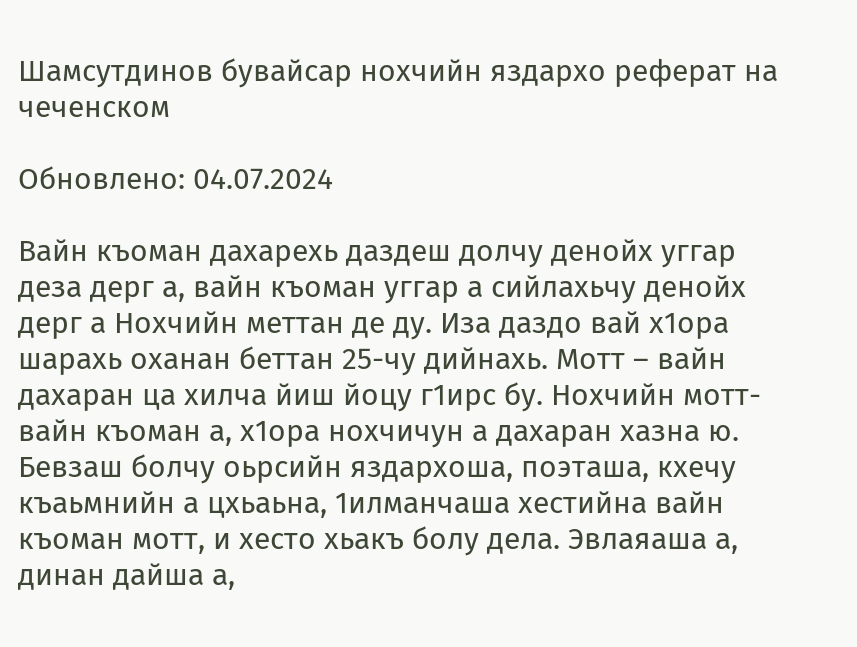Шамсутдинов бувайсар нохчийн яздархо реферат на чеченском

Обновлено: 04.07.2024

Вайн къоман дахарехь даздеш долчу денойх уггар деза дерг а, вайн къоман уггар а сийлахьчу денойх дерг а Нохчийн меттан де ду. Иза даздо вай х1ора шарахь оханан беттан 25-чу дийнахь. Мотт – вайн дахаран ца хилча йиш йоцу г1ирс бу. Нохчийн мотт- вайн къоман а, х1ора нохчичун а дахаран хазна ю.
Бевзаш болчу оьрсийн яздархоша, поэташа, кхечу къаьмнийн а цхьаьна, 1илманчаша хестийна вайн къоман мотт, и хесто хьакъ болу дела. Эвлаяаша а, динан дайша а,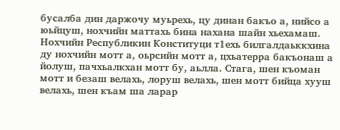бусалба дин даржочу муьрехь, цу динан бакъо а, нийсо а юьйцуш, нохчийн маттахь бина нахана шайн хьехамаш.
Нохчийн Республикин Конституци т1ехь билгалдаьккхина ду нохчийн мотт а, оьрсийн мотт а, цхьатерра бакъонаш а йолуш, пачхьалкхан мотт бу, аьлла. Стага, шен къоман мотт и безаш велахь, лоруш велахь, шен мотт бийца хууш велахь, шен къам ша ларар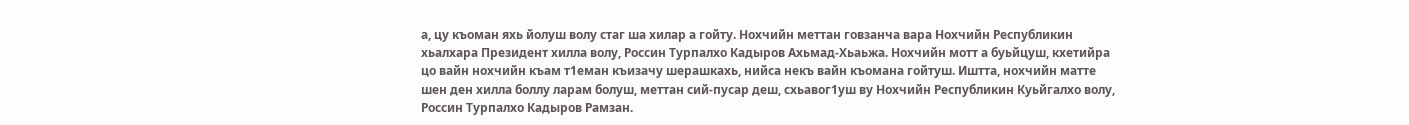а, цу къоман яхь йолуш волу стаг ша хилар а гойту. Нохчийн меттан говзанча вара Нохчийн Республикин хьалхара Президент хилла волу, Россин Турпалхо Кадыров Ахьмад-Хьаьжа. Нохчийн мотт а буьйцуш, кхетийра цо вайн нохчийн къам т1еман къизачу шерашкахь, нийса некъ вайн къомана гойтуш. Иштта, нохчийн матте шен ден хилла боллу ларам болуш, меттан сий-пусар деш, схьавог1уш ву Нохчийн Республикин Куьйгалхо волу, Россин Турпалхо Кадыров Рамзан.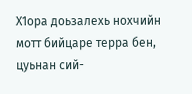Х1ора доьзалехь нохчийн мотт бийцаре терра бен, цуьнан сий-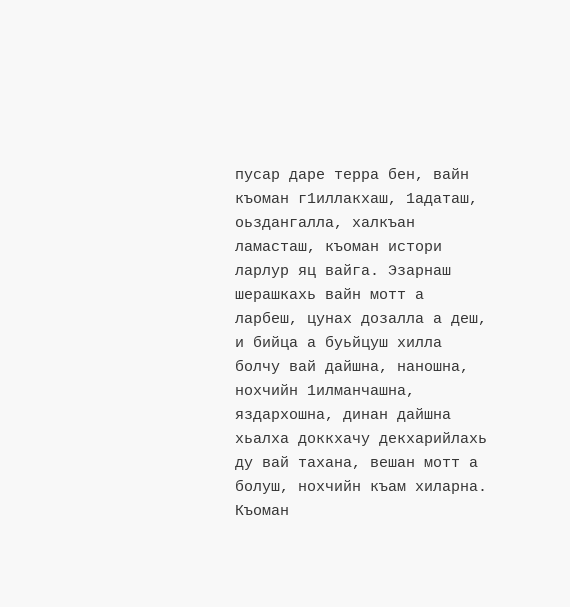пусар даре терра бен, вайн къоман г1иллакхаш, 1адаташ, оьздангалла, халкъан ламасташ, къоман истори ларлур яц вайга. Эзарнаш шерашкахь вайн мотт а ларбеш, цунах дозалла а деш, и бийца а буьйцуш хилла болчу вай дайшна, наношна, нохчийн 1илманчашна, яздархошна, динан дайшна хьалха доккхачу декхарийлахь ду вай тахана, вешан мотт а болуш, нохчийн къам хиларна. Къоман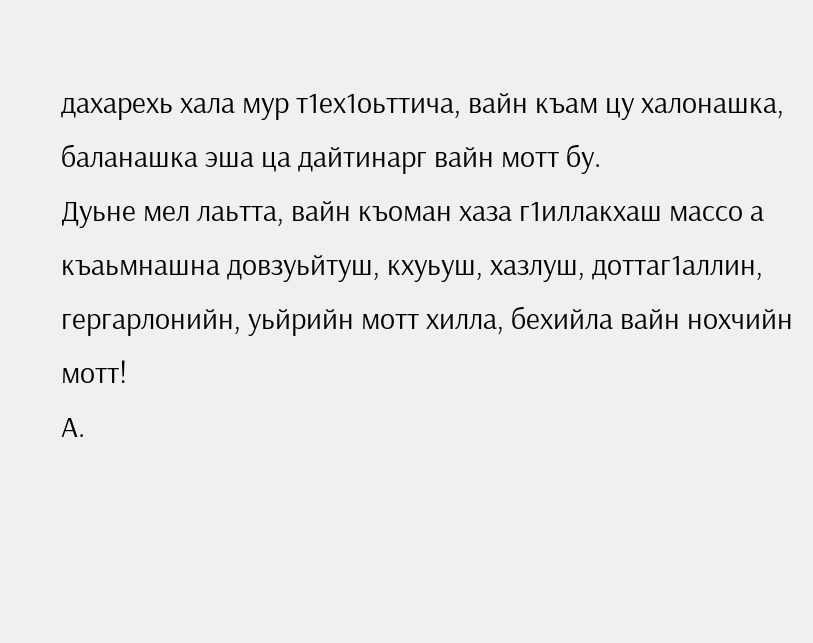дахарехь хала мур т1ех1оьттича, вайн къам цу халонашка, баланашка эша ца дайтинарг вайн мотт бу.
Дуьне мел лаьтта, вайн къоман хаза г1иллакхаш массо а къаьмнашна довзуьйтуш, кхуьуш, хазлуш, доттаг1аллин, гергарлонийн, уьйрийн мотт хилла, бехийла вайн нохчийн мотт!
А.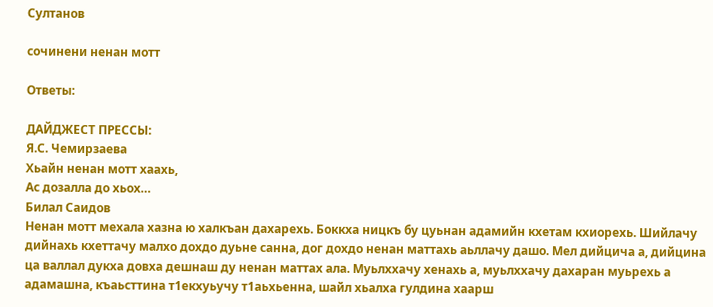Султанов

сочинени ненан мотт

Ответы:

ДАЙДЖЕСТ ПРЕССЫ:
Я.С. Чемирзаева
Хьайн ненан мотт хаахь,
Ас дозалла до хьох…
Билал Саидов
Ненан мотт мехала хазна ю халкъан дахарехь. Боккха ницкъ бу цуьнан адамийн кхетам кхиорехь. Шийлачу дийнахь кхеттачу малхо дохдо дуьне санна, дог дохдо ненан маттахь аьллачу дашо. Мел дийцича а, дийцина ца валлал дукха довха дешнаш ду ненан маттах ала. Муьлххачу хенахь а, муьлххачу дахаран муьрехь а адамашна, къаьсттина т1екхуьучу т1аьхьенна, шайл хьалха гулдина хаарш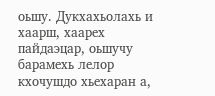оьшу. Дукхахьолахь и хаарш, хаарех пайдаэцар, оьшучу барамехь лелор кхочушдо хьехаран а,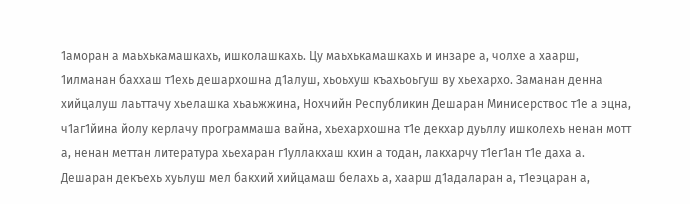1аморан а маьхькамашкахь, ишколашкахь. Цу маьхькамашкахь и инзаре а, чолхе а хаарш, 1илманан баххаш т1ехь дешархошна д1алуш, хьоьхуш къахьоьгуш ву хьехархо. Заманан денна хийцалуш лаьттачу хьелашка хьаьжжина, Нохчийн Республикин Дешаран Минисерствос т1е а эцна, ч1аг1йина йолу керлачу программаша вайна, хьехархошна т1е декхар дуьллу ишколехь ненан мотт а, ненан меттан литература хьехаран г1уллакхаш кхин а тодан, лакхарчу т1ег1ан т1е даха а. Дешаран декъехь хуьлуш мел бакхий хийцамаш белахь а, хаарш д1адаларан а, т1еэцаран а,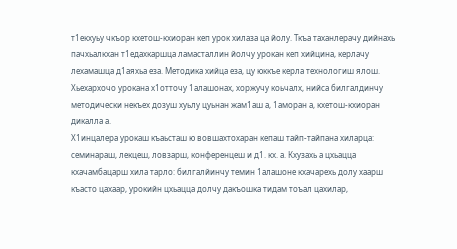т1екхуьу чкъор кхетош-кхиоран кеп урок хилаза ца йолу. Ткъа таханлерачу дийнахь пачхьалкхан т1едахкаршца ламасталлин йолчу урокан кеп хийцина, керлачу лехамашца д1аяхьа еза. Методика хийца еза, цу юккъе керла технологиш ялош. Хьехархочо урокана х1отточу 1алашонах, хоржучу коьчалх, нийса билгалдинчу методически некъех дозуш хуьлу цуьнан жам1аш а, 1аморан а, кхетош-кхиоран дикалла а.
Х1инцалера урокаш къаьсташ ю вовшахтохаран кепаш тайп-тайпана хиларца: семинараш, лекцеш, ловзарш, конференцеш и д1. кх. а. Кхузахь а цхьацца кхачамбацарш хила тарло: билгалйинчу темин 1алашоне кхачарехь долу хаарш къасто цахаар, урокийн цхьацца долчу дакъошка тидам тоъал цахилар,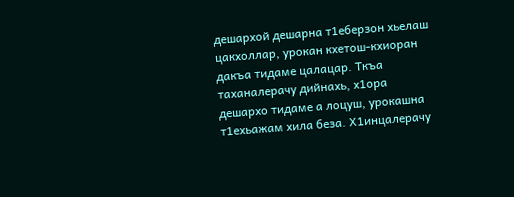дешархой дешарна т1еберзон хьелаш цакхоллар, урокан кхетош-кхиоран дакъа тидаме цалацар. Ткъа таханалерачу дийнахь, х1ора дешархо тидаме а лоцуш, урокашна т1ехьажам хила беза. Х1инцалерачу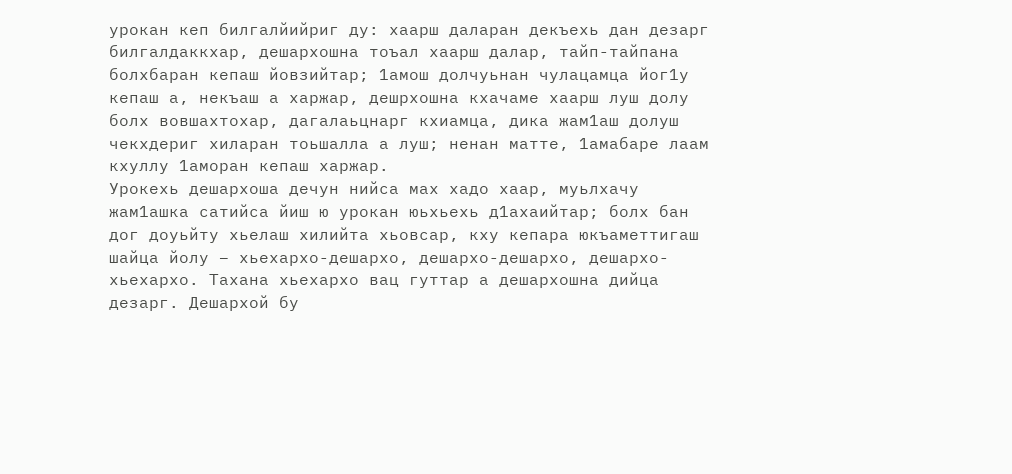урокан кеп билгалйийриг ду: хаарш даларан декъехь дан дезарг билгалдаккхар, дешархошна тоъал хаарш далар, тайп-тайпана болхбаран кепаш йовзийтар; 1амош долчуьнан чулацамца йог1у кепаш а, некъаш а харжар, дешрхошна кхачаме хаарш луш долу болх вовшахтохар, дагалаьцнарг кхиамца, дика жам1аш долуш чекхдериг хиларан тоьшалла а луш; ненан матте, 1амабаре лаам кхуллу 1аморан кепаш харжар.
Урокехь дешархоша дечун нийса мах хадо хаар, муьлхачу жам1ашка сатийса йиш ю урокан юьхьехь д1ахаийтар; болх бан дог доуьйту хьелаш хилийта хьовсар, кху кепара юкъаметтигаш шайца йолу – хьехархо-дешархо, дешархо-дешархо, дешархо-хьехархо. Тахана хьехархо вац гуттар а дешархошна дийца дезарг. Дешархой бу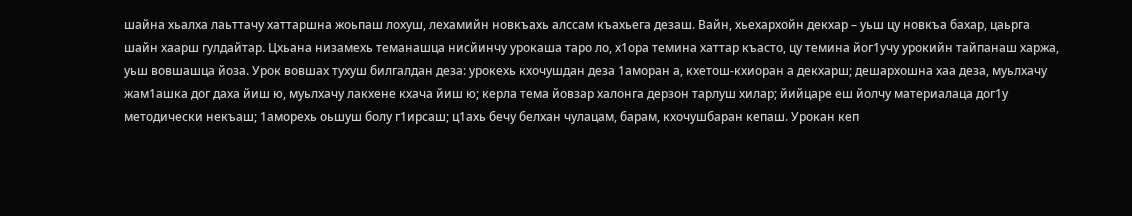шайна хьалха лаьттачу хаттаршна жоьпаш лохуш, лехамийн новкъахь алссам къахьега дезаш. Вайн, хьехархойн декхар – уьш цу новкъа бахар, цаьрга шайн хаарш гулдайтар. Цхьана низамехь теманашца нисйинчу урокаша таро ло, х1ора темина хаттар къасто, цу темина йог1учу урокийн тайпанаш харжа, уьш вовшашца йоза. Урок вовшах тухуш билгалдан деза: урокехь кхочушдан деза 1аморан а, кхетош-кхиоран а декхарш; дешархошна хаа деза, муьлхачу жам1ашка дог даха йиш ю, муьлхачу лакхене кхача йиш ю; керла тема йовзар халонга дерзон тарлуш хилар; йийцаре еш йолчу материалаца дог1у методически некъаш; 1аморехь оьшуш болу г1ирсаш; ц1ахь бечу белхан чулацам, барам, кхочушбаран кепаш. Урокан кеп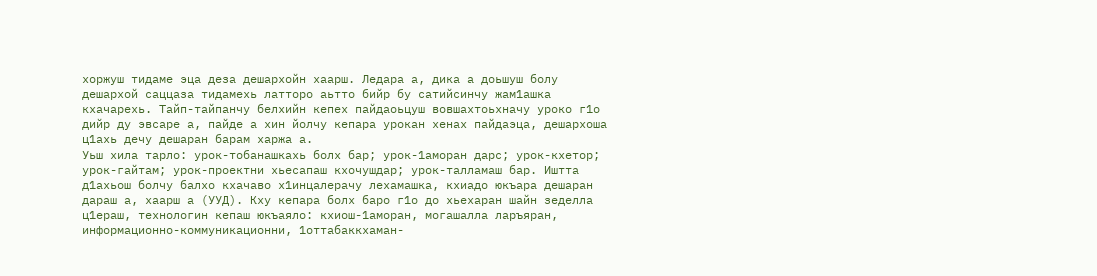хоржуш тидаме эца деза дешархойн хаарш. Ледара а, дика а доьшуш болу дешархой саццаза тидамехь латторо аьтто бийр бу сатийсинчу жам1ашка кхачарехь. Тайп-тайпанчу белхийн кепех пайдаоьцуш вовшахтоьхначу уроко г1о дийр ду эвсаре а, пайде а хин йолчу кепара урокан хенах пайдаэца, дешархоша ц1ахь дечу дешаран барам харжа а.
Уьш хила тарло: урок-тобанашкахь болх бар; урок-1аморан дарс; урок-кхетор; урок-гайтам; урок-проектни хьесапаш кхочушдар; урок-талламаш бар. Иштта д1ахьош болчу балхо кхачаво х1инцалерачу лехамашка, кхиадо юкъара дешаран дараш а, хаарш а (УУД). Кху кепара болх баро г1о до хьехаран шайн зеделла ц1ераш, технологин кепаш юкъаяло: кхиош-1аморан, могашалла ларъяран, информационно-коммуникационни, 1оттабаккхаман-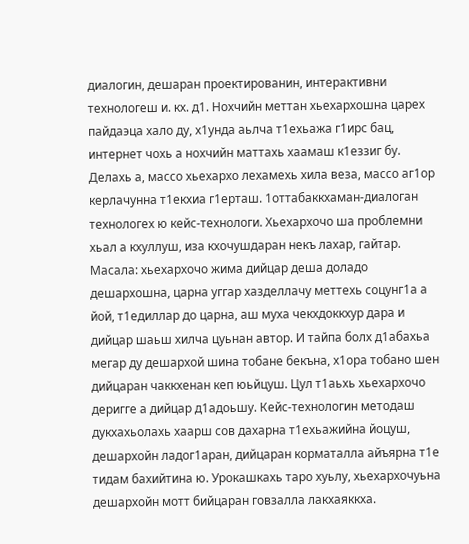диалогин, дешаран проектированин, интерактивни технологеш и. кх. д1. Нохчийн меттан хьехархошна царех пайдаэца хало ду, х1унда аьлча т1ехьажа г1ирс бац, интернет чохь а нохчийн маттахь хаамаш к1еззиг бу. Делахь а, массо хьехархо лехамехь хила веза, массо аг1ор керлачунна т1екхиа г1ерташ. 1оттабаккхаман-диалоган технологех ю кейс-технологи. Хьехархочо ша проблемни хьал а кхуллуш, иза кхочушдаран некъ лахар, гайтар. Масала: хьехархочо жима дийцар деша доладо дешархошна, царна уггар хазделлачу меттехь соцунг1а а йой, т1едиллар до царна, аш муха чекхдоккхур дара и дийцар шаьш хилча цуьнан автор. И тайпа болх д1абахьа мегар ду дешархой шина тобане бекъна, х1ора тобано шен дийцаран чаккхенан кеп юьйцуш. Цул т1аьхь хьехархочо деригге а дийцар д1адоьшу. Кейс-технологин методаш дукхахьолахь хаарш сов дахарна т1ехьажийна йоцуш, дешархойн ладог1аран, дийцаран корматалла айъярна т1е тидам бахийтина ю. Урокашкахь таро хуьлу, хьехархочуьна дешархойн мотт бийцаран говзалла лакхаяккха.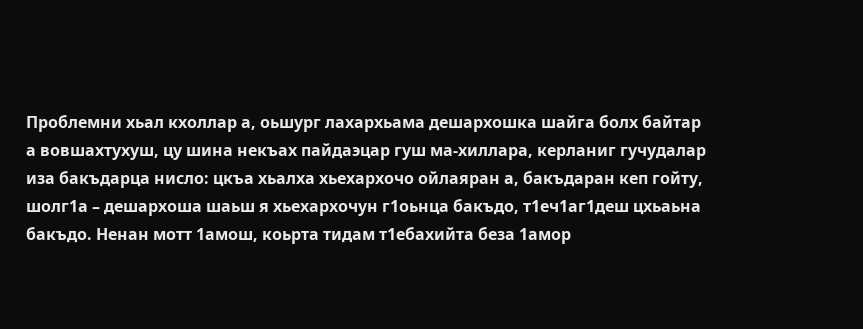Проблемни хьал кхоллар а, оьшург лахархьама дешархошка шайга болх байтар а вовшахтухуш, цу шина некъах пайдаэцар гуш ма-хиллара, керланиг гучудалар иза бакъдарца нисло: цкъа хьалха хьехархочо ойлаяран а, бакъдаран кеп гойту, шолг1а – дешархоша шаьш я хьехархочун г1оьнца бакъдо, т1еч1аг1деш цхьаьна бакъдо. Ненан мотт 1амош, коьрта тидам т1ебахийта беза 1амор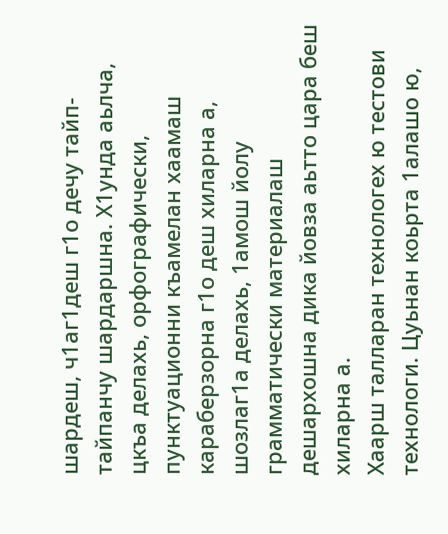шардеш, ч1аг1деш г1о дечу тайп-тайпанчу шардаршна. Х1унда аьлча, цкъа делахь, орфографически, пунктуационни къамелан хаамаш караберзорна г1о деш хиларна а, шозлаг1а делахь, 1амош йолу грамматически материалаш дешархошна дика йовза аьтто цара беш хиларна а.
Хаарш талларан технологех ю тестови технологи. Цуьнан коьрта 1алашо ю,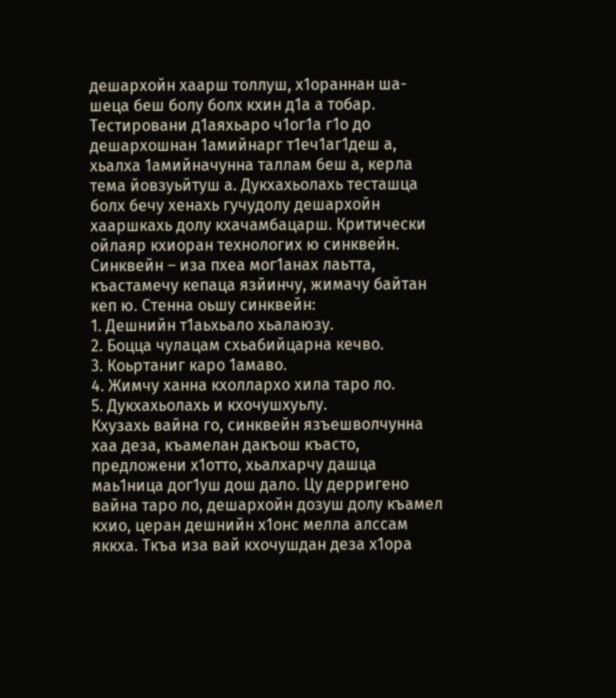дешархойн хаарш толлуш, х1ораннан ша-шеца беш болу болх кхин д1а а тобар. Тестировани д1аяхьаро ч1ог1а г1о до дешархошнан 1амийнарг т1еч1аг1деш а, хьалха 1амийначунна таллам беш а, керла тема йовзуьйтуш а. Дукхахьолахь тесташца болх бечу хенахь гучудолу дешархойн хааршкахь долу кхачамбацарш. Критически ойлаяр кхиоран технологих ю синквейн. Синквейн – иза пхеа мог1анах лаьтта, къастамечу кепаца язйинчу, жимачу байтан кеп ю. Стенна оьшу синквейн:
1. Дешнийн т1аьхьало хьалаюзу.
2. Боцца чулацам схьабийцарна кечво.
3. Коьртаниг каро 1амаво.
4. Жимчу ханна кхоллархо хила таро ло.
5. Дукхахьолахь и кхочушхуьлу.
Кхузахь вайна го, синквейн язъешволчунна хаа деза, къамелан дакъош къасто, предложени х1отто, хьалхарчу дашца маь1ница дог1уш дош дало. Цу дерригено вайна таро ло, дешархойн дозуш долу къамел кхио, церан дешнийн х1онс мелла алссам яккха. Ткъа иза вай кхочушдан деза х1ора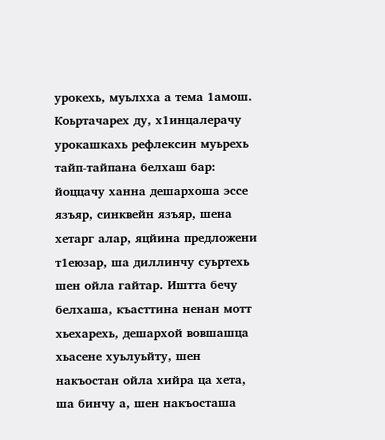урокехь, муьлхха а тема 1амош. Коьртачарех ду, х1инцалерачу урокашкахь рефлексин муьрехь тайп-тайпана белхаш бар: йоццачу ханна дешархоша эссе язъяр, синквейн язъяр, шена хетарг алар, яцйина предложени т1еюзар, ша диллинчу суьртехь шен ойла гайтар. Иштта бечу белхаша, къасттина ненан мотт хьехарехь, дешархой вовшашца хьасене хуьлуьйту, шен накъостан ойла хийра ца хета, ша бинчу а, шен накъосташа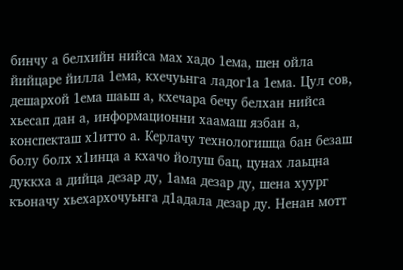бинчу а белхийн нийса мах хадо 1ема, шен ойла йийцаре йилла 1ема, кхечуьнга ладог1а 1ема. Цул сов, дешархой 1ема шаьш а, кхечара бечу белхан нийса хьесап дан а, информационни хаамаш язбан а, конспекташ х1итто а. Керлачу технологишца бан безаш болу болх х1инца а кхачо йолуш бац, цунах лаьцна дуккха а дийца дезар ду, 1ама дезар ду, шена хуург къоначу хьехархочуьнга д1адала дезар ду. Ненан мотт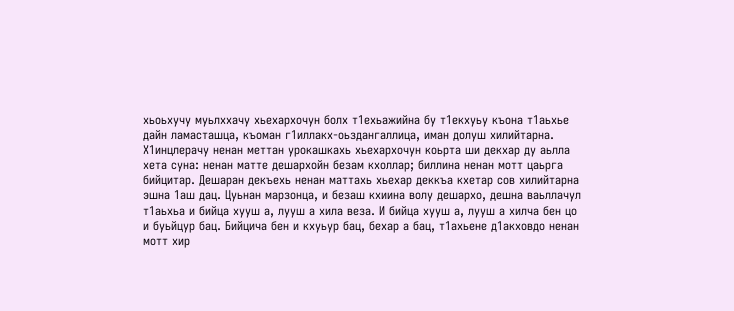хьоьхучу муьлххачу хьехархочун болх т1ехьажийна бу т1екхуьу къона т1аьхье дайн ламасташца, къоман г1иллакх-оьздангаллица, иман долуш хилийтарна.
Х1инцлерачу ненан меттан урокашкахь хьехархочун коьрта ши декхар ду аьлла хета суна: ненан матте дешархойн безам кхоллар; биллина ненан мотт цаьрга бийцитар. Дешаран декъехь ненан маттахь хьехар деккъа кхетар сов хилийтарна эшна 1аш дац. Цуьнан марзонца, и безаш кхиина волу дешархо, дешна ваьллачул т1аьхьа и бийца хууш а, лууш а хила веза. И бийца хууш а, лууш а хилча бен цо и буьйцур бац. Бийцича бен и кхуьур бац, бехар а бац, т1ахьене д1акховдо ненан мотт хир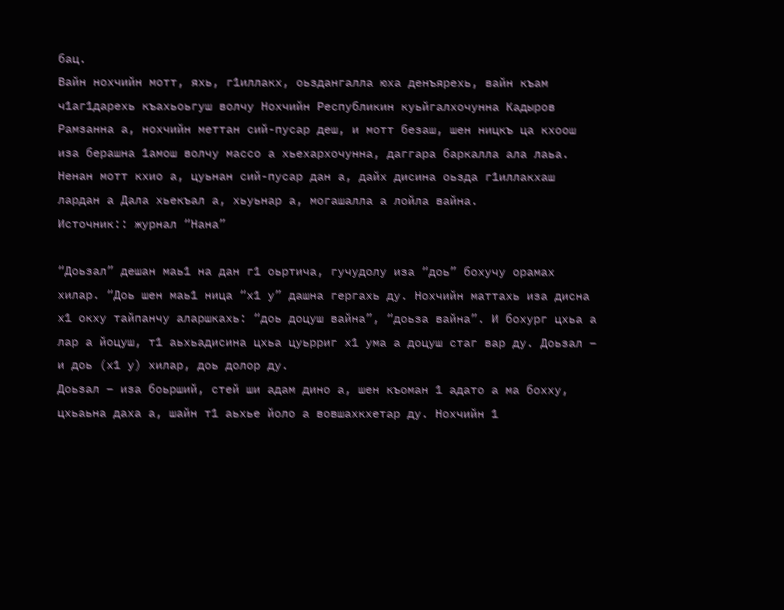бац.
Вайн нохчийн мотт, яхь, г1иллакх, оьздангалла юха денъярехь, вайн къам ч1аг1дарехь къахьоьгуш волчу Нохчийн Республикин куьйгалхочунна Кадыров Рамзанна а, нохчийн меттан сий-пусар деш, и мотт безаш, шен ницкъ ца кхоош иза берашна 1амош волчу массо а хьехархочунна, даггара баркалла ала лаьа. Ненан мотт кхио а, цуьнан сий-пусар дан а, дайх дисина оьзда г1иллакхаш лардан а Дала хьекъал а, хьуьнар а, могашалла а лойла вайна.
Источник:: журнал “Нана”

“Доьзал” дешан маь1 на дан г1 оьртича, гучудолу иза “доь” бохучу орамах хилар. “Доь шен маь1 ница “х1 у” дашна гергахь ду. Нохчийн маттахь иза дисна х1 окху тайпанчу аларшкахь: “доь доцуш вайна”, “доьза вайна”. И бохург цхьа а лар а йоцуш, т1 аьхьадисина цхьа цуьрриг х1 ума а доцуш стаг вар ду. Доьзал – и доь (х1 у) хилар, доь долор ду.
Доьзал – иза боьрший, стей ши адам дино а, шен къоман 1 адато а ма бохху, цхьаьна даха а, шайн т1 аьхье йоло а вовшахкхетар ду. Нохчийн 1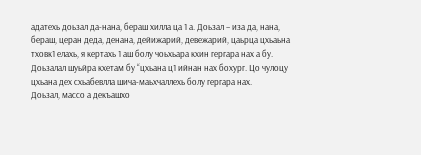адатехь доьзал да-нана, бераш хилла ца 1 а. Доьзал – иза да, нана, бераш, церан деда, денана, дейижарий, девежарий, цаьрца цхьаьна тховк1 елахь, я кертахь 1 аш болу чоьхьара кхин гергара нах а бу. Доьзалал шуьйра кхетам бу “цхьана ц1 ийнан нах бохург. Цо чулоцу цхьана дех схьабевлла шича-маьхчаллехь болу гергара нах.
Доьзал, массо а декъашхо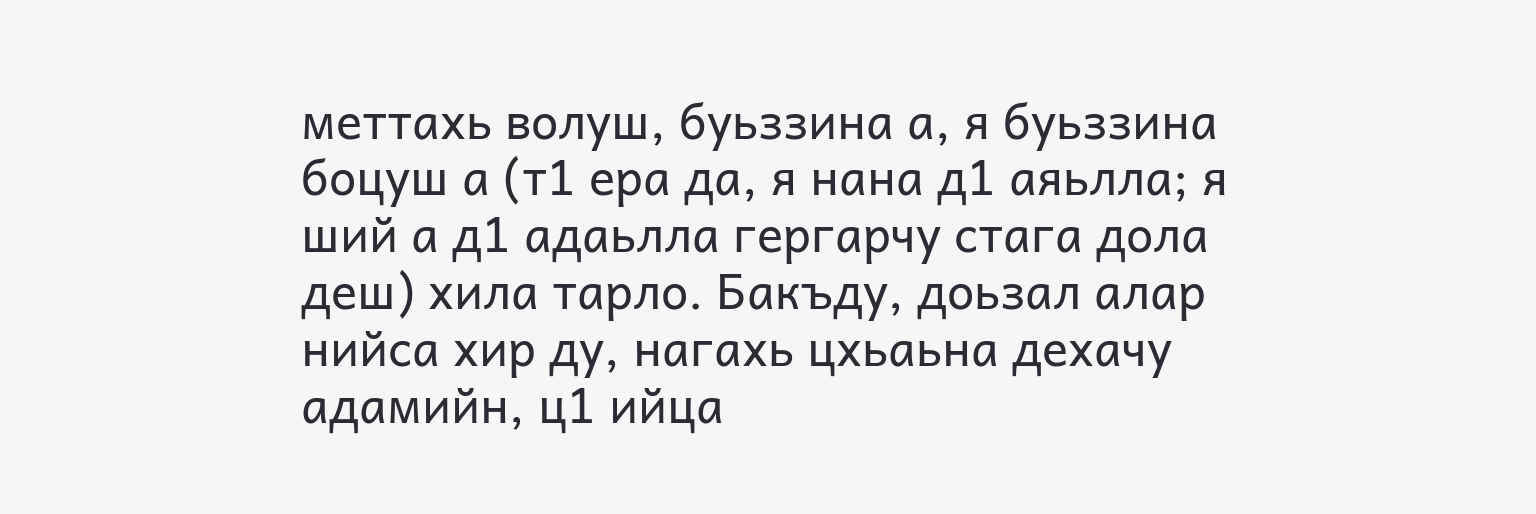меттахь волуш, буьззина а, я буьззина боцуш а (т1 ера да, я нана д1 аяьлла; я ший а д1 адаьлла гергарчу стага дола деш) хила тарло. Бакъду, доьзал алар нийса хир ду, нагахь цхьаьна дехачу адамийн, ц1 ийца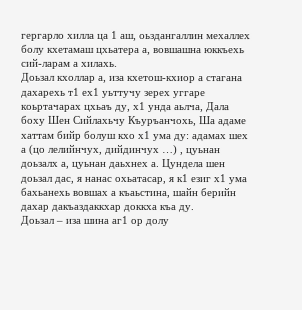гергарло хилла ца 1 аш, оьздангаллин мехаллех болу кхетамаш цхьатера а, вовшашна юккъехь сий-ларам а хилахь.
Доьзал кхоллар а, иза кхетош-кхиор а стагана дахарехь т1 ех1 уьттучу зерех уггаре коьртачарах цхьаъ ду, х1 унда аьлча, Дала боху Шен Сийлахьчу Къуръанчохь, Ша адаме хаттам бийр болуш кхо х1 ума ду: адамах шех а (цо лелийнчух, дийдинчух …) , цуьнан доьзалх а, цуьнан даьхнех а. Цундела шен доьзал дас, я нанас охьатасар, я к1 езиг х1 ума бахьанехь вовшах а къаьстина, шайн берийн дахар дакъаздаккхар доккха къа ду.
Доьзал – иза шина аг1 ор долу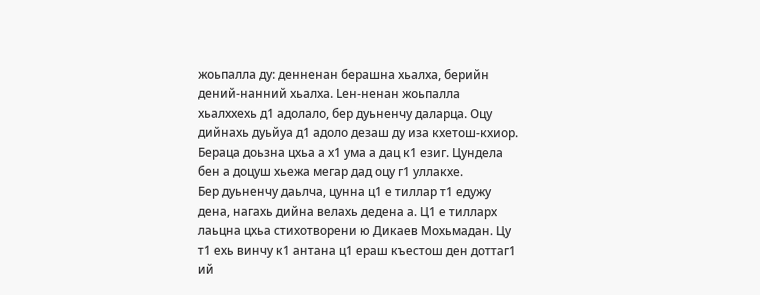жоьпалла ду: денненан берашна хьалха, берийн дений-нанний хьалха. Lен-ненан жоьпалла хьалххехь д1 адолало, бер дуьненчу даларца. Оцу дийнахь дуьйyа д1 адоло дезаш ду иза кхетош-кхиор. Бераца доьзна цхьа а х1 ума а дац к1 езиг. Цундела бен а доцуш хьежа мегар дад оцу г1 уллакхе.
Бер дуьненчу даьлча, цунна ц1 е тиллар т1 едужу дена, нагахь дийна велахь дедена а. Ц1 е тилларх лаьцна цхьа стихотворени ю Дикаев Мохьмадан. Цу т1 ехь винчу к1 антана ц1 ераш къестош ден доттаг1 ий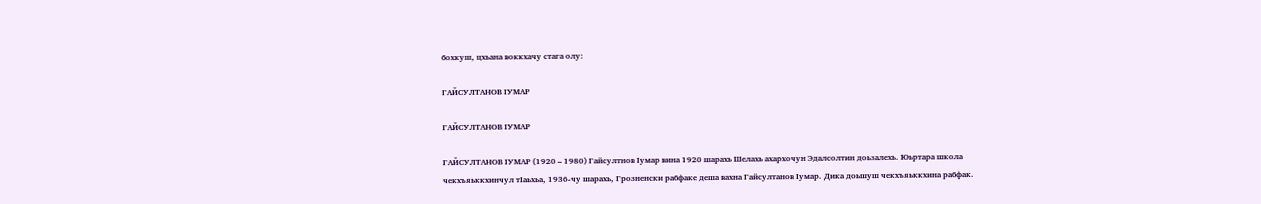бохкуш, цхьана воккхачу стага олу:

ГАЙСУЛТАНОВ IУМАР

ГАЙСУЛТАНОВ IУМАР

ГАЙСУЛТАНОВ IУМАР (1920 – 1980) Гайсултнов Iумар вина 1920 шарахь Шелахь ахархочун Эдалсолтин доьзалехь. Юьртара школа чекхъяьккхинчул тIаьхьа, 1936-чу шарахь, Грозненски рабфаке деша вахна Гайсултанов Iумар. Дика доьшуш чекхъяьккхина рабфак.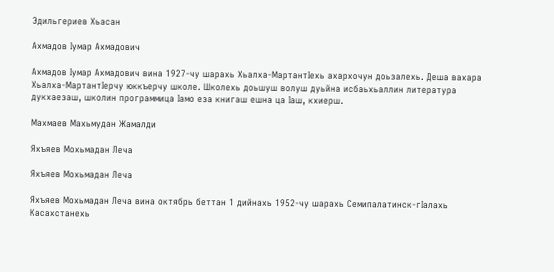Эдильгериев Хьасан

Ахмадов Iумар Ахмадович

Ахмадов Iумар Ахмадович вина 1927-чу шарахь Хьалха-МартантIехь ахархочун доьзалехь. Деша вахара Хьалха-МартантIерчу юккъерчу школе. Школехь доьшуш волуш дуьйна исбаьхьаллин литература дукхаезаш, школин программица Iамо еза книгаш ешна ца Iаш, кхиерш.

Махмаев Махьмудан Жамалди

Яхъяев Мохьмадан Леча

Яхъяев Мохьмадан Леча

Яхъяев Мохьмадан Леча вина октябрь беттан 1 дийнахь 1952-чу шарахь Семипалатинск-гIалахь Касахстанехь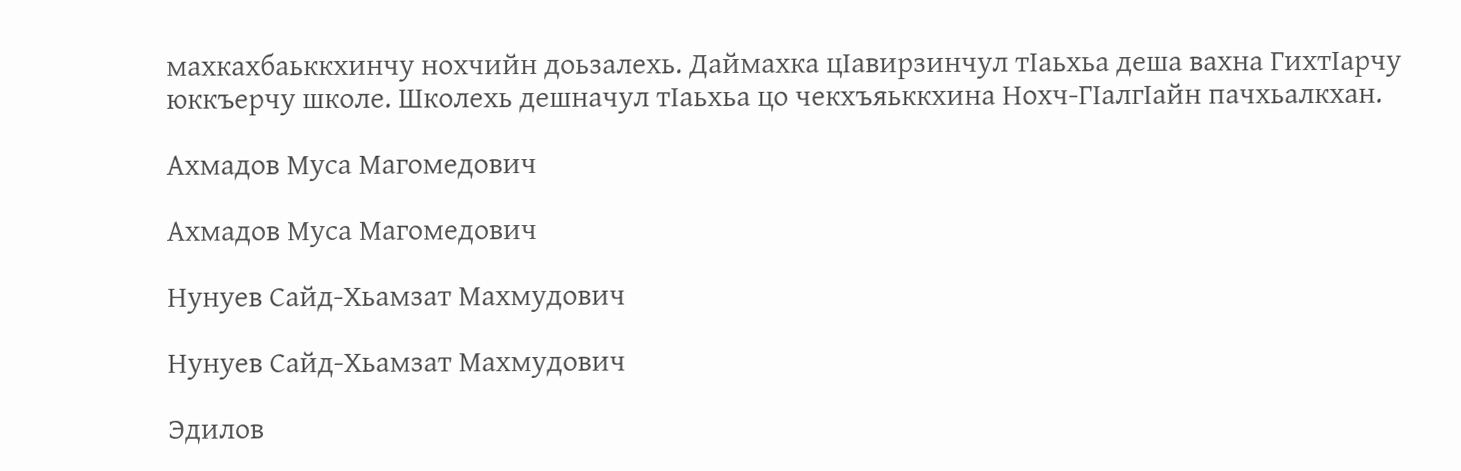махкахбаьккхинчу нохчийн доьзалехь. Даймахка цIавирзинчул тIаьхьа деша вахна ГихтIарчу юккъерчу школе. Школехь дешначул тIаьхьа цо чекхъяьккхина Нохч-ГIалгIайн пачхьалкхан.

Ахмадов Муса Магомедович

Ахмадов Муса Магомедович

Нунуев Сайд-Хьамзат Махмудович

Нунуев Сайд-Хьамзат Махмудович

Эдилов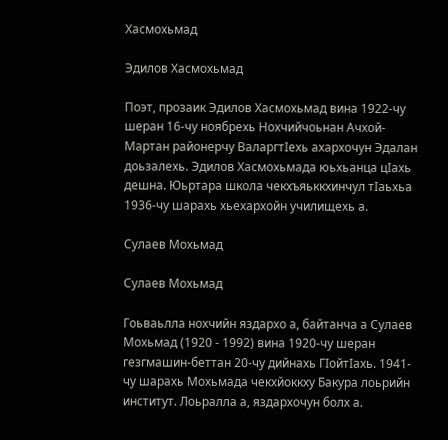Хасмохьмад

Эдилов Хасмохьмад

Поэт, прозаик Эдилов Хасмохьмад вина 1922-чу шеран 16-чу ноябрехь Нохчийчоьнан Ачхой-Мартан районерчу ВаларгтIехь ахархочун Эдалан доьзалехь. Эдилов Хасмохьмада юьхьанца цIахь дешна. Юьртара школа чекхъяьккхинчул тIаьхьа 1936-чу шарахь хьехархойн училищехь а.

Сулаев Мохьмад

Сулаев Мохьмад

Гоьваьлла нохчийн яздархо а, байтанча а Сулаев Мохьмад (1920 - 1992) вина 1920-чу шеран гезгмашин-беттан 20-чу дийнахь ГIойтIахь. 1941-чу шарахь Мохьмада чекхйоккху Бакура лоьрийн институт. Лоьралла а, яздархочун болх а.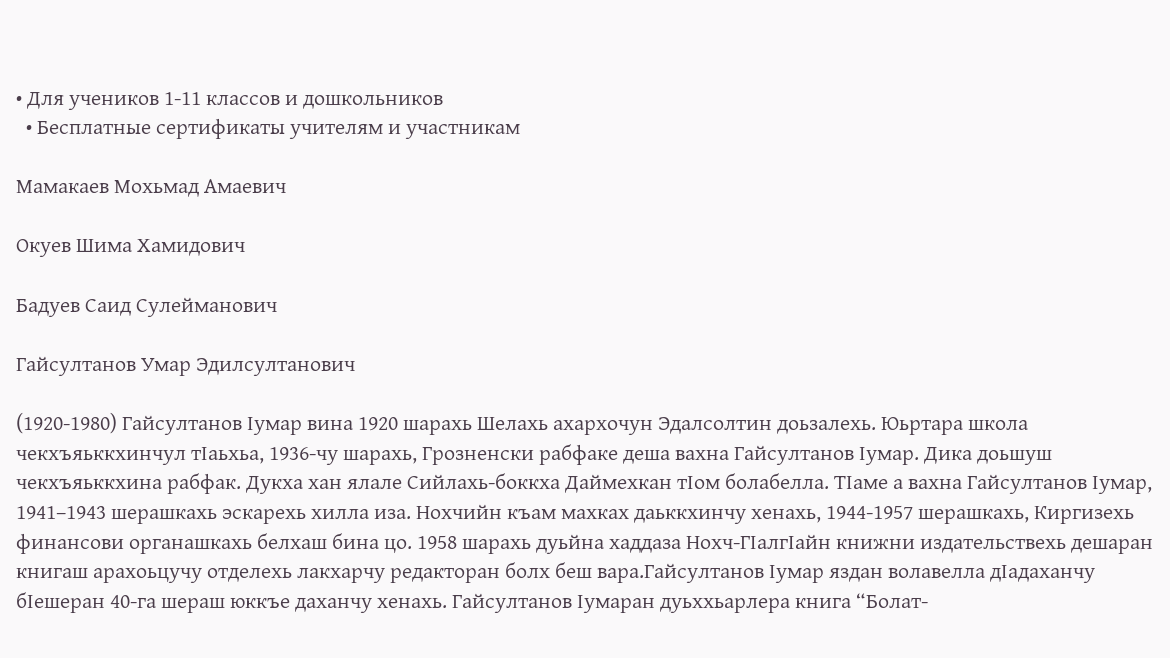• Для учеников 1-11 классов и дошкольников
  • Бесплатные сертификаты учителям и участникам

Мамакаев Мохьмад Амаевич

Окуев Шима Хамидович

Бадуев Саид Сулейманович

Гайсултанов Умар Эдилсултанович

(1920-1980) Гайсултанов Iумар вина 1920 шарахь Шелахь ахархочун Эдалсолтин доьзалехь. Юьртара школа чекхъяьккхинчул тIаьхьа, 1936-чу шарахь, Грозненски рабфаке деша вахна Гайсултанов Iумар. Дика доьшуш чекхъяьккхина рабфак. Дукха хан ялале Сийлахь-боккха Даймехкан тIом болабелла. ТIаме а вахна Гайсултанов Iумар, 1941–1943 шерашкахь эскарехь хилла иза. Нохчийн къам махках даьккхинчу хенахь, 1944-1957 шерашкахь, Киргизехь финансови органашкахь белхаш бина цо. 1958 шарахь дуьйна хаддаза Нохч-ГIалгIайн книжни издательствехь дешаран книгаш арахоьцучу отделехь лакхарчу редакторан болх беш вара.Гайсултанов Iумар яздан волавелла дIадаханчу бIешеран 40-га шераш юккъе даханчу хенахь. Гайсултанов Iумаран дуьххьарлера книга “Болат-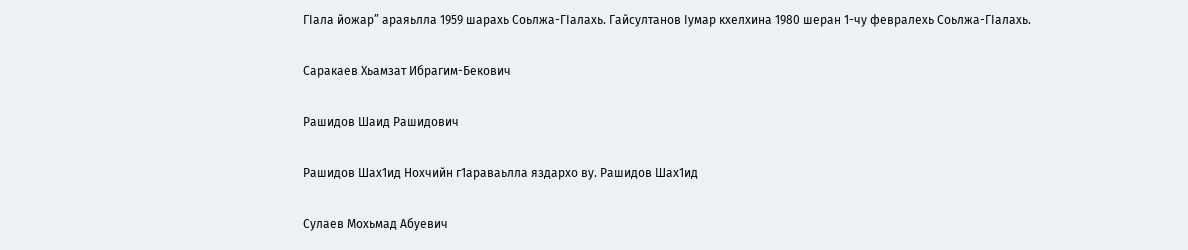ГIала йожар” араяьлла 1959 шарахь Соьлжа-ГIалахь. Гайсултанов Iумар кхелхина 1980 шеран 1-чу февралехь Соьлжа-ГIалахь.

Саракаев Хьамзат Ибрагим-Бекович

Рашидов Шаид Рашидович

Рашидов Шах1ид Нохчийн г1араваьлла яздархо ву. Рашидов Шах1ид

Сулаев Мохьмад Абуевич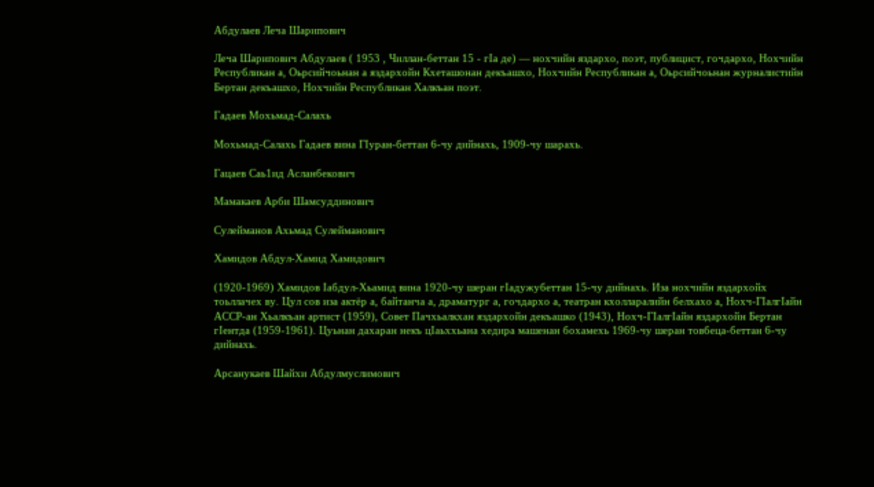Абдулаев Леча Шарипович

Леча Шарипович Абдулаев ( 1953 , Чиллан-беттан 15 - гIа де) — нохчийн яздархо, поэт, публицист, гочдархо, Нохчийн Республикан а, Оьрсийчоьнан а яздархойн Кхеташонан декъашхо, Нохчийн Республикан а, Оьрсийчоьнан журналистийн Бертан декъашхо, Нохчийн Республикан Халкъан поэт.

Гадаев Мохьмад-Салахь

Мохьмад-Салахь Гадаев вина ГIуран-беттан 6-чу дийнахь, 1909-чу шарахь.

Гацаев Саь1ид Асланбекович

Мамакаев Арби Шамсуддинович

Сулейманов Ахьмад Сулейманович

Хамидов Абдул-Хамид Хамидович

(1920-1969) Хамидов Iабдул-Хьамид вина 1920-чу шеран гIадужубеттан 15-чу дийнахь. Иза нохчийн яздархойх тоьллачех ву. Цул сов иза актёр а, байтанча а, драматург а, гочдархо а, театран кхолларалийн белхахо а, Нохч-ГIалгIайн АССР-ан Хьалкъан артист (1959), Совет Пачхьалкхан яздархойн декъашко (1943), Нохч-ГIалгIайн яздархойн Бертан гIентда (1959-1961). Цуьнан дахаран некъ цIаьххьана хедира машенан бохамехь 1969-чу шеран товбеца-беттан 6-чу дийнахь.

Арсанукаев Шайхи Абдулмуслимович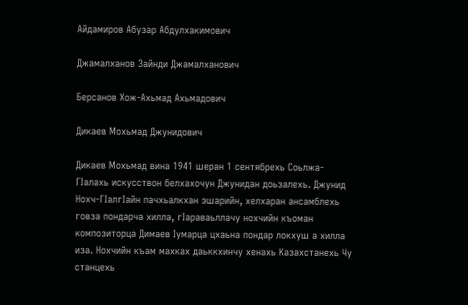Айдамиров Абузар Абдулхакимович

Джамалханов Зайнди Джамалханович

Берсанов Хож-Ахьмад Ахьмадович

Дикаев Мохьмад Джунидович

Дикаев Мохьмад вина 1941 шеран 1 сентябрехь Соьлжа-ГIалахь искусствон белхахочун Джунидан доьзалехь. Джунид Нохч-ГIалгIайн пачхьалкхан эшарийн, хелхаран ансамблехь говза пондарча хилла, гIараваьллачу нохчийн къоман композиторца Димаев Iумарца цхаьна пондар локхуш а хилла иза. Нохчийн къам махках даьккхинчу хенахь Казахстанехь Чу станцехь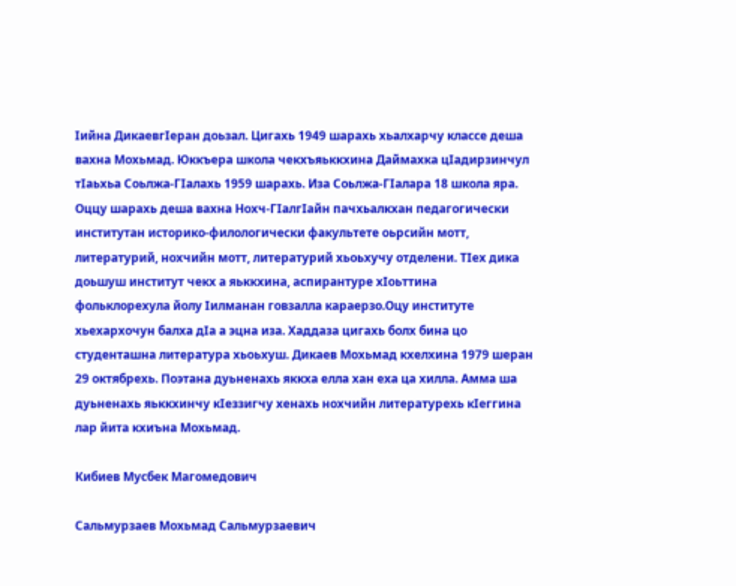Iийна ДикаевгIеран доьзал. Цигахь 1949 шарахь хьалхарчу классе деша вахна Мохьмад. Юккъера школа чекхъяьккхина Даймахка цIадирзинчул тIаьхьа Соьлжа-ГIалахь 1959 шарахь. Иза Соьлжа-ГIалара 18 школа яра. Оццу шарахь деша вахна Нохч-ГIалгIайн пачхьалкхан педагогически институтан историко-филологически факультете оьрсийн мотт, литературий, нохчийн мотт, литературий хьоьхучу отделени. ТIех дика доьшуш институт чекх а яьккхина, аспирантуре хIоьттина фольклорехула йолу Iилманан говзалла караерзо.Оцу институте хьехархочун балха дIа а эцна иза. Хаддаза цигахь болх бина цо студенташна литература хьоьхуш. Дикаев Мохьмад кхелхина 1979 шеран 29 октябрехь. Поэтана дуьненахь яккха елла хан еха ца хилла. Амма ша дуьненахь яьккхинчу кIеззигчу хенахь нохчийн литературехь кIеггина лар йита кхиъна Мохьмад.

Кибиев Мусбек Магомедович

Сальмурзаев Мохьмад Сальмурзаевич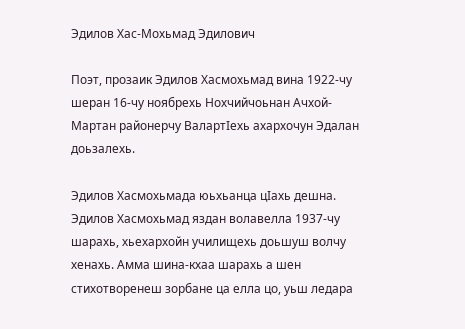Эдилов Хас-Мохьмад Эдилович

Поэт, прозаик Эдилов Хасмохьмад вина 1922-чу шеран 16-чу ноябрехь Нохчийчоьнан Ачхой-Мартан районерчу ВалартIехь ахархочун Эдалан доьзалехь.

Эдилов Хасмохьмада юьхьанца цIахь дешна. Эдилов Хасмохьмад яздан волавелла 1937-чу шарахь, хьехархойн училищехь доьшуш волчу хенахь. Амма шина-кхаа шарахь а шен стихотворенеш зорбане ца елла цо, уьш ледара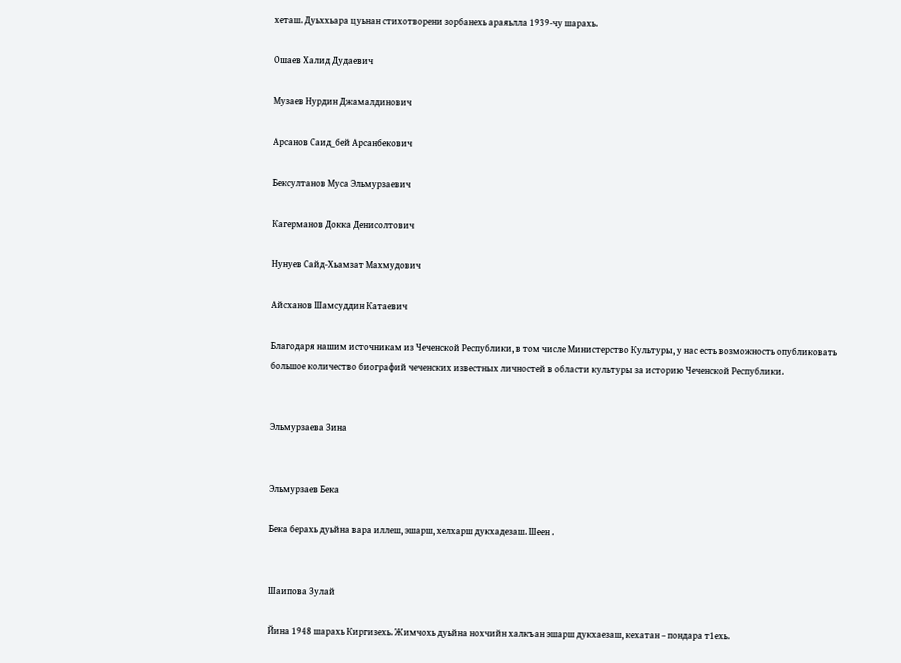хеташ. Дуьххьара цуьнан стихотворени зорбанехь араяьлла 1939-чу шарахь.

Ошаев Халид Дудаевич

Музаев Нурдин Джамалдинович

Арсанов Саид_бей Арсанбекович

Бексултанов Муса Эльмурзаевич

Кагерманов Докка Денисолтович

Нунуев Сайд-Хьамзат Махмудович

Айсханов Шамсуддин Катаевич

Благодаря нашим источникам из Чеченской Республики, в том числе Министерство Культуры, у нас есть возможность опубликовать большое количество биографий чеченских известных личностей в области культуры за историю Чеченской Республики.


Эльмурзаева Зина


Эльмурзаев Бека

Бека берахь дуьйна вара иллеш, эшарш, хелхарш дукхадезаш. Шеен .


Шаипова Зулай

Йина 1948 шарахь Киргизехь. Жимчохь дуьйна нохчийн халкъан эшарш дукхаезаш, кехатан – пондара т1ехь.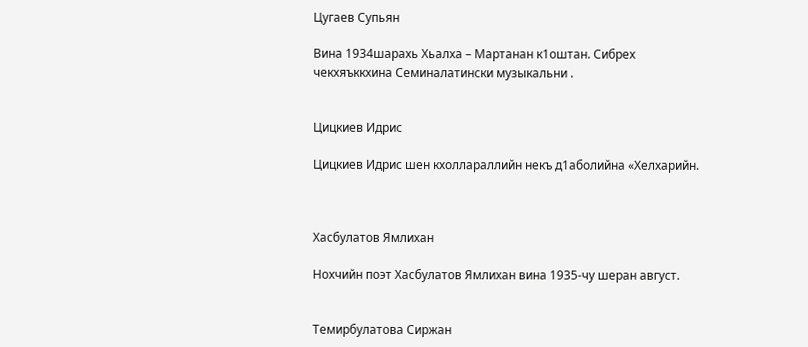Цугаев Супьян

Вина 1934шарахь Хьалха – Мартанан к1оштан. Сибрех чекхяъккхина Семиналатински музыкальни .


Цицкиев Идрис

Цицкиев Идрис шен кхоллараллийн некъ д1аболийна «Хелхарийн.



Хасбулатов Ямлихан

Нохчийн поэт Хасбулатов Ямлихан вина 1935-чу шеран август.


Темирбулатова Сиржан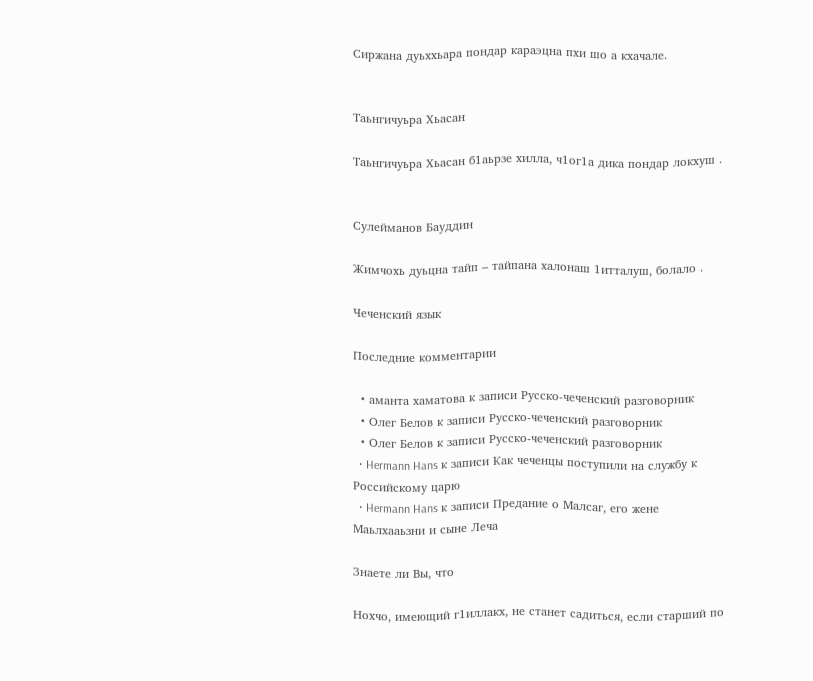Сиржана дуьххьара пондар караэцна пхи шо а кхачале.


Таьнгичуьра Хьасан

Таьнгичуьра Хьасан б1аьрзе хилла, ч1ог1а дика пондар локхуш .


Сулейманов Бауддин

Жимчохь дуьцна тайп – тайпана халонаш 1итталуш, болало .

Чеченский язык

Последние комментарии

  • аманта хаматова к записи Русско-чеченский разговорник
  • Олег Белов к записи Русско-чеченский разговорник
  • Олег Белов к записи Русско-чеченский разговорник
  • Hermann Hans к записи Как чеченцы поступили на службу к Российскому царю
  • Hermann Hans к записи Предание о Малсаг, его жене Маьлхааьзни и сыне Леча

Знаете ли Вы, что

Нохчо, имеющий г1иллакх, не станет садиться, если старший по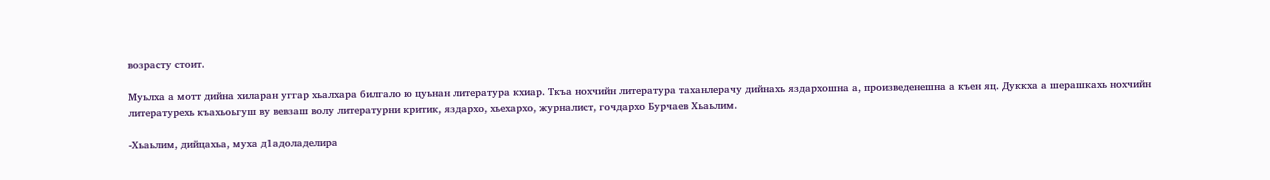возрасту стоит.

Муьлха а мотт дийна хиларан уггар хьалхара билгало ю цуьнан литература кхиар. Ткъа нохчийн литература таханлерачу дийнахь яздархошна а, произведенешна а къен яц. Дуккха а шерашкахь нохчийн литературехь къахьоьгуш ву вевзаш волу литературни критик, яздархо, хьехархо, журналист, гочдархо Бурчаев Хьаьлим.

-Хьаьлим, дийцахьа, муха д1адоладелира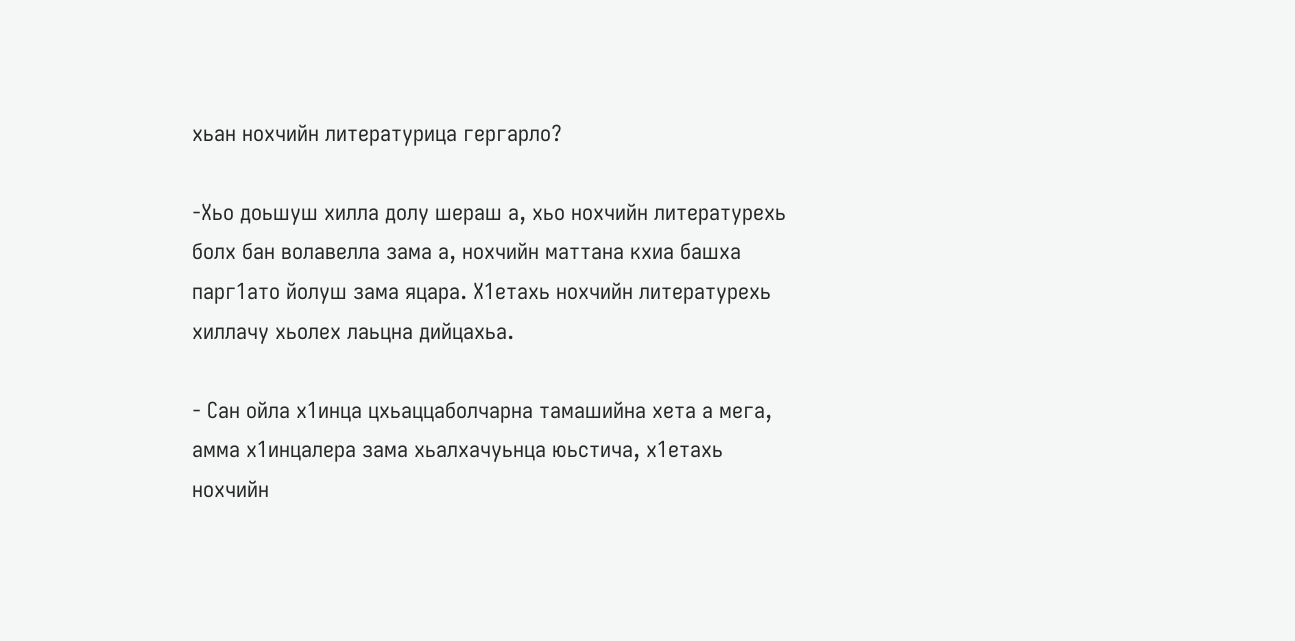хьан нохчийн литературица гергарло?

-Хьо доьшуш хилла долу шераш а, хьо нохчийн литературехь болх бан волавелла зама а, нохчийн маттана кхиа башха парг1ато йолуш зама яцара. Х1етахь нохчийн литературехь хиллачу хьолех лаьцна дийцахьа.

- Сан ойла х1инца цхьаццаболчарна тамашийна хета а мега, амма х1инцалера зама хьалхачуьнца юьстича, х1етахь нохчийн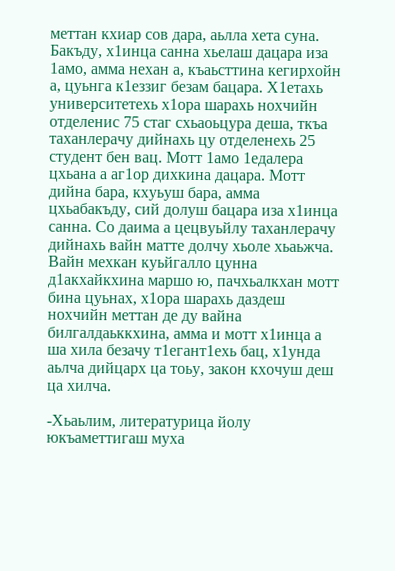меттан кхиар сов дара, аьлла хета суна. Бакъду, х1инца санна хьелаш дацара иза 1амо, амма нехан а, къаьсттина кегирхойн а, цуьнга к1еззиг безам бацара. Х1етахь университетехь х1ора шарахь нохчийн отделенис 75 стаг схьаоьцура деша, ткъа таханлерачу дийнахь цу отделенехь 25 студент бен вац. Мотт 1амо 1едалера цхьана а аг1ор дихкина дацара. Мотт дийна бара, кхуьуш бара, амма цхьабакъду, сий долуш бацара иза х1инца санна. Со даима а цецвуьйлу таханлерачу дийнахь вайн матте долчу хьоле хьаьжча. Вайн мехкан куьйгалло цунна д1акхайкхина маршо ю, пачхьалкхан мотт бина цуьнах, х1ора шарахь даздеш нохчийн меттан де ду вайна билгалдаьккхина, амма и мотт х1инца а ша хила безачу т1егант1ехь бац, х1унда аьлча дийцарх ца тоьу, закон кхочуш деш ца хилча.

-Хьаьлим, литературица йолу юкъаметтигаш муха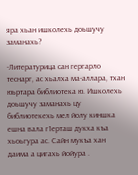яра хьан ишколехь доьшучу заманахь?

-Литературица сан гергарло теснарг, ас хьалха ма-аллара, тхан юьртара библиотека ю. Ишколехь доьшучу заманахь цу библиотекехь мел йолу киншка ешна вала г1ерташ дукха къа хьоьгура ас. Сайн мукъа хан даима а цигахь йойура .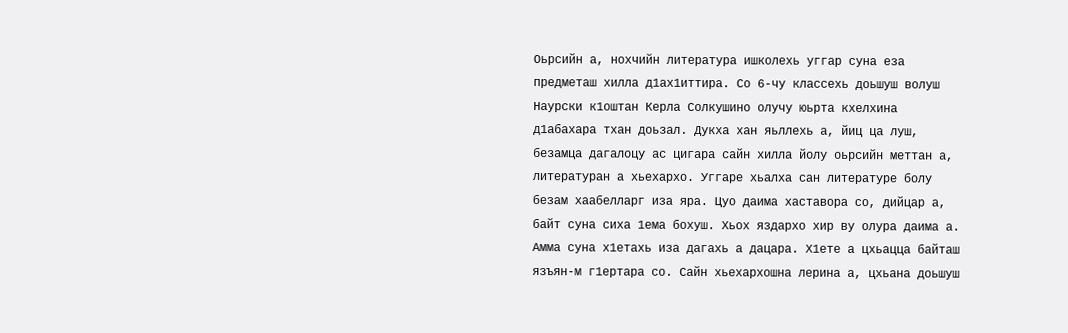Оьрсийн а, нохчийн литература ишколехь уггар суна еза предметаш хилла д1ах1иттира. Со 6-чу классехь доьшуш волуш Наурски к1оштан Керла Солкушино олучу юьрта кхелхина д1абахара тхан доьзал. Дукха хан яьллехь а, йиц ца луш, безамца дагалоцу ас цигара сайн хилла йолу оьрсийн меттан а, литературан а хьехархо. Уггаре хьалха сан литературе болу безам хаабелларг иза яра. Цуо даима хаставора со, дийцар а, байт суна сиха 1ема бохуш. Хьох яздархо хир ву олура даима а. Амма суна х1етахь иза дагахь а дацара. Х1ете а цхьацца байташ язъян-м г1ертара со. Сайн хьехархошна лерина а, цхьана доьшуш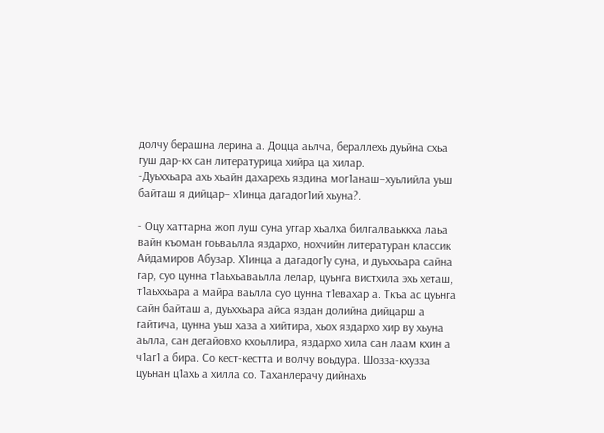долчу берашна лерина а. Доцца аьлча, бераллехь дуьйна схьа гуш дар-кх сан литературица хийра ца хилар.
-Дуьххьара ахь хьайн дахарехь яздина мог1анаш–хуьлийла уьш байташ я дийцар– х1инца дагадог1ий хьуна?.

- Оцу хаттарна жоп луш суна уггар хьалха билгалваьккха лаьа вайн къоман гоьваьлла яздархо, нохчийн литературан классик Айдамиров Абузар. Х1инца а дагадог1у суна, и дуьххьара сайна гар, суо цунна т1аьхьаваьлла лелар, цуьнга вистхила эхь хеташ, т1аьххьара а майра ваьлла суо цунна т1евахар а. Ткъа ас цуьнга сайн байташ а, дуьххьара айса яздан долийна дийцарш а гайтича, цунна уьш хаза а хийтира, хьох яздархо хир ву хьуна аьлла, сан дегайовхо кхоьллира, яздархо хила сан лаам кхин а ч1аг1 а бира. Со кест-кестта и волчу воьдура. Шозза-кхузза цуьнан ц1ахь а хилла со. Таханлерачу дийнахь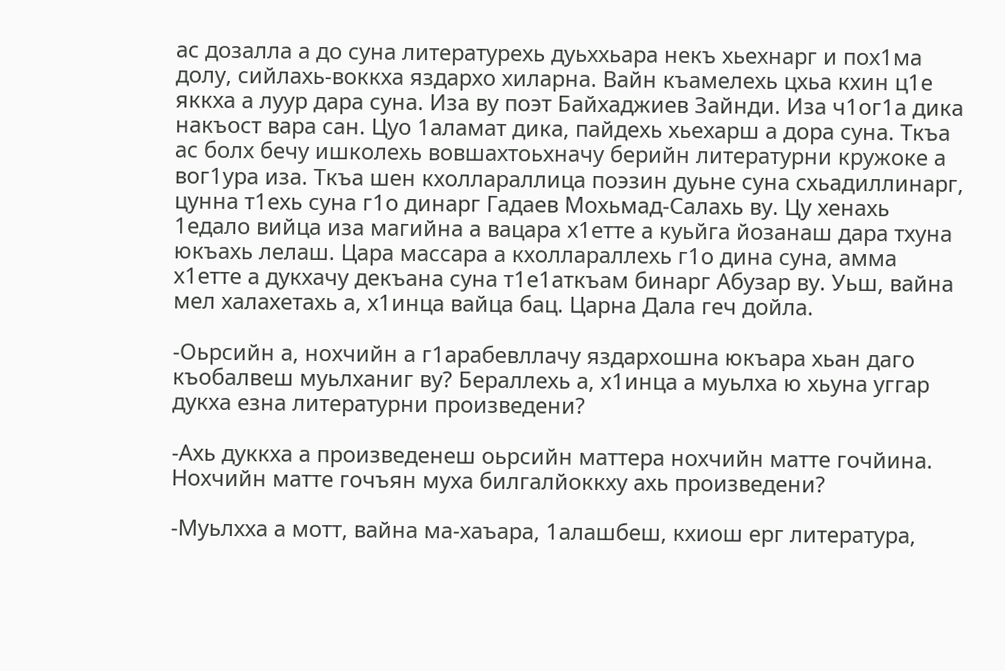ас дозалла а до суна литературехь дуьххьара некъ хьехнарг и пох1ма долу, сийлахь-воккха яздархо хиларна. Вайн къамелехь цхьа кхин ц1е яккха а луур дара суна. Иза ву поэт Байхаджиев Зайнди. Иза ч1ог1а дика накъост вара сан. Цуо 1аламат дика, пайдехь хьехарш а дора суна. Ткъа ас болх бечу ишколехь вовшахтоьхначу берийн литературни кружоке а вог1ура иза. Ткъа шен кхоллараллица поэзин дуьне суна схьадиллинарг, цунна т1ехь суна г1о динарг Гадаев Мохьмад-Салахь ву. Цу хенахь 1едало вийца иза магийна а вацара х1етте а куьйга йозанаш дара тхуна юкъахь лелаш. Цара массара а кхоллараллехь г1о дина суна, амма х1етте а дукхачу декъана суна т1е1аткъам бинарг Абузар ву. Уьш, вайна мел халахетахь а, х1инца вайца бац. Царна Дала геч дойла.

-Оьрсийн а, нохчийн а г1арабевллачу яздархошна юкъара хьан даго къобалвеш муьлханиг ву? Бераллехь а, х1инца а муьлха ю хьуна уггар дукха езна литературни произведени?

-Ахь дуккха а произведенеш оьрсийн маттера нохчийн матте гочйина. Нохчийн матте гочъян муха билгалйоккху ахь произведени?

-Муьлхха а мотт, вайна ма-хаъара, 1алашбеш, кхиош ерг литература,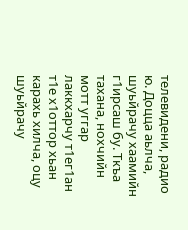телевидени, радио ю. Доцца аьлча, шуьйрачу хаамийн г1ирсаш бу. Ткъа тахана, нохчийн мотт уггар лаккхарчу т1ег1ан т1е х1оттор хьан карахь хилча, оцу шуьйрачу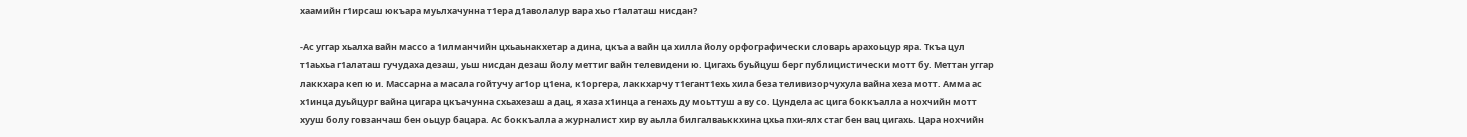хаамийн г1ирсаш юкъара муьлхачунна т1ера д1аволалур вара хьо г1алаташ нисдан?

-Ас уггар хьалха вайн массо а 1илманчийн цхьаьнакхетар а дина, цкъа а вайн ца хилла йолу орфографически словарь арахоьцур яра. Ткъа цул т1аьхьа г1алаташ гучудаха дезаш, уьш нисдан дезаш йолу меттиг вайн телевидени ю. Цигахь буьйцуш берг публицистически мотт бу. Меттан уггар лаккхара кеп ю и. Массарна а масала гойтучу аг1ор ц1ена, к1оргера, лаккхарчу т1егант1ехь хила беза теливизорчухула вайна хеза мотт. Амма ас х1инца дуьйцург вайна цигара цкъачунна схьахезаш а дац, я хаза х1инца а генахь ду моьттуш а ву со. Цундела ас цига боккъалла а нохчийн мотт хууш болу говзанчаш бен оьцур бацара. Ас боккъалла а журналист хир ву аьлла билгалваьккхина цхьа пхи-ялх стаг бен вац цигахь. Цара нохчийн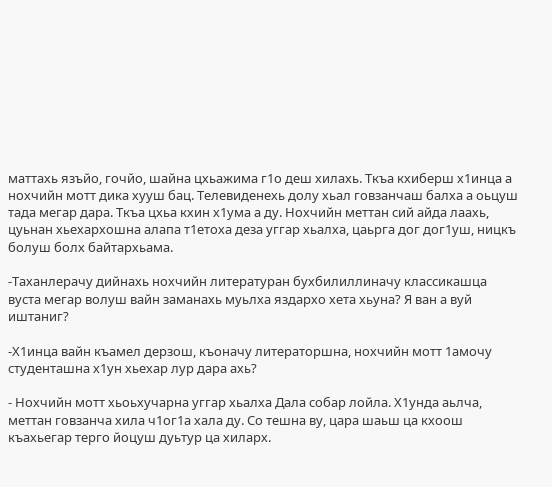маттахь язъйо, гочйо, шайна цхьажима г1о деш хилахь. Ткъа кхиберш х1инца а нохчийн мотт дика хууш бац. Телевиденехь долу хьал говзанчаш балха а оьцуш тада мегар дара. Ткъа цхьа кхин х1ума а ду. Нохчийн меттан сий айда лаахь, цуьнан хьехархошна алапа т1етоха деза уггар хьалха, цаьрга дог дог1уш, ницкъ болуш болх байтархьама.

-Таханлерачу дийнахь нохчийн литературан бухбилиллиначу классикашца вуста мегар волуш вайн заманахь муьлха яздархо хета хьуна? Я ван а вуй иштаниг?

-Х1инца вайн къамел дерзош, къоначу литераторшна, нохчийн мотт 1амочу студенташна х1ун хьехар лур дара ахь?

- Нохчийн мотт хьоьхучарна уггар хьалха Дала собар лойла. Х1унда аьлча, меттан говзанча хила ч1ог1а хала ду. Со тешна ву, цара шаьш ца кхоош къахьегар терго йоцуш дуьтур ца хиларх.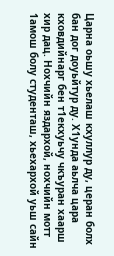Царна оьшу хьелаш кхуллур ду, церан болх бан дог доуьйтур ду. Х1унда аьлча цара кховдийнарг бен т1екхуьчу чкъуран хаарш хир дац. Нохчийн яздархой, нохчийн мотт 1амош болу студенташ, хьехархой уьш сайн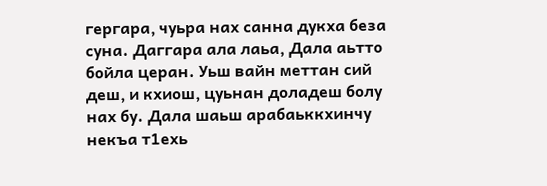гергара, чуьра нах санна дукха беза суна. Даггара ала лаьа, Дала аьтто бойла церан. Уьш вайн меттан сий деш, и кхиош, цуьнан доладеш болу нах бу. Дала шаьш арабаьккхинчу некъа т1ехь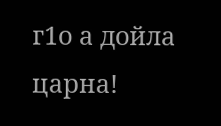г1о а дойла царна!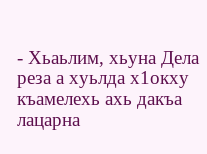- Хьаьлим, хьуна Дела реза а хуьлда х1окху къамелехь ахь дакъа лацарна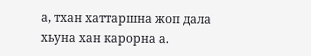а, тхан хаттаршна жоп дала хьуна хан карорна а.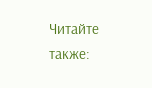Читайте также: